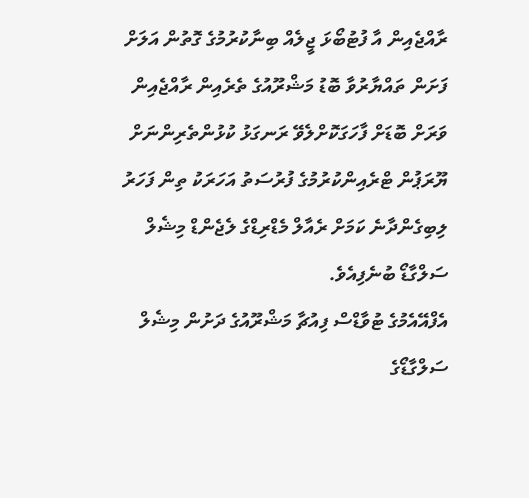ރާއްޖެއިން އާ ފުޓުބޯޅަ ޖީލެއް ބިނާކުރުމުގެ ގޮތުން އަލަށް ފަށަން ތައްޔާރުވާ ބޮޑު މަޝްރޫއުގެ ތެރެއިން ރާއްޖެއިން ވަރަށް ބޮޑަށް ފާހަގަކޮށްލެވޭ ރަނގަޅު ކުޅުންތެރިންނަށް ޔޫރަޕުން ޓްރެއިންކުރުމުގެ ފުރުސަތު އަހަރަކު ތިން ފަހަރު ލިބިގެންދާނެ ކަމަށް ރެއާލް މެޑްރިޑްގެ ލެޖެންޑް މިޝެލް ސަލްގާޑޯ ބުނެފިއެވެ.
އެފްއޭއެމުގެ ޓުވާޑްސް ފިއުޗާ މަޝްރޫއުގެ ދަށުން މިޝެލް ސަލްގާޑޯގެ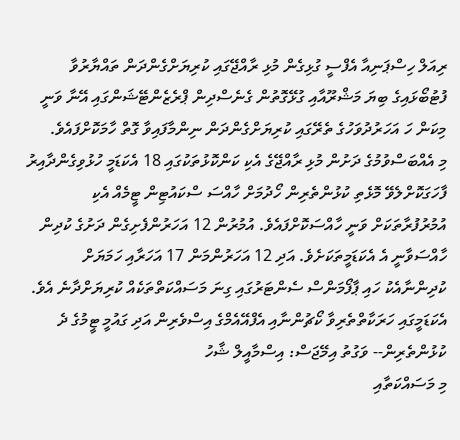ރިއަލް ހިސްޕަނިއާ އެފްސީ ގުޅިގެން މުޅި ރާއްޖޭގައި ކުރިޔަށްގެންދަން ތައްޔާރުވާ ފުޓުބޯޅައިގެ ބިޔަ މަޝްރޫއާއި ގުޅޭގޮތުން ގެނެސްދިން ޕްރެޒެންޓޭޝަންގައި އޭނާ ވަނީ މިކަން ހަ އަހަރުދުވަހުގެ ތެރޭގައި ކުރިޔަށްގެންދަން ނިންމާފައިވާ ގޮތް ހާމަކޮށްފައެވެ.
މި އެއްބަސްވުމުގެ ދަށުން މުޅި ރާއްޖޭގެ އެކި ކަންކޮޅުތަކުގައި 18 އެކަޑަމީ ހުޅުވިގެންދާއިރު ފާހަގަކޮށްލެވޭ މޮޅެތި ކުޅުންތެރިން ހޯދުމަށް ހާއްސަ ސްކައުޓިން ޓީމެއް އެކި އުމުރުފުރާތަކަށް ވަނީ ހާއްސަކޮށްފައެވެ. އުމުރުން 12 އަހަރުންފެށިގެން ދަށުގެ ކުދިން ހާއްސަވާނީ އެ އެކަޑަމީތަކަށެވެ. އަދި 12 އަހަރުންމަން 17 އަހަރާއި ހަމަޔަށް ކުދިންނާއެކު ހައި ޕާފޯމަންސް ސެންޓަރުގައި ގިނަ މަސައްކަތްތަކެއް ކުރިޔަށްދާނެ އެވެ.
އެކަޑަމީގައި ހަރަކާތްތެރިވާ ކޯޗުންނާއި އެފްއޭއެމްގެ އިސްވެރިން އަދި ގައުމީ ޓީމުގެ ދެ ކުޅުންތެރިން-- ވަގުތު އިމޭޖަސް: އިސްމާއީލް ޝާހު
މި މަސައްކަތާއި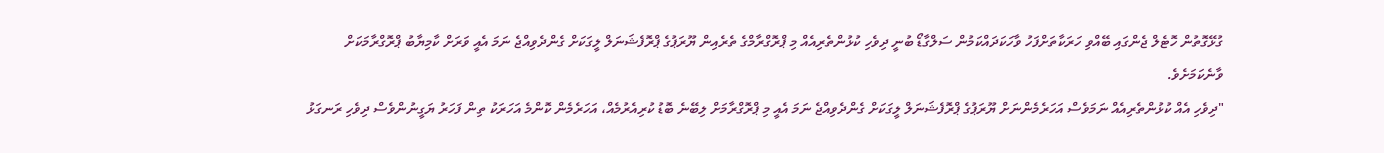ގުޅޭގޮތުން ހޮޓެލް ޖެންގައި ބޭއްވި ހަރަކާތަށްފަހު ވާހަކަދައްކަމުން ސަލްގާޑޯ ބުނީ ދިވެހި ކުޅުންތެރިއެއް މި ޕްރޮގްރާމްގެ ތެރެއިން ޔޫރަޕުގެ ޕްރޮފެޝަނަލް ލީގަކަށް ގެންދެވިއްޖެ ނަމަ އެއީ ވަރަށް ކާމިޔާބު ޕްރޮގްރާމަކަށް ވާނެކަމަށެވެ.
"ދިވެހި އެއް ކުޅުންތެރިއެއް ނަމަވެސް އަހަރެމެންނަށް ޔޫރަޕުގެ ޕްރޮފެޝަނަލް ލީގަކަށް ގެންދެވިއްޖެ ނަމަ އެއީ މި ޕްރޮގްރާމަށް ލިބޭނެ ބޮޑު ކުރިއެރުމެއް، އަހަރެމެން ކޮންމެ އަހަރަކު ތިން ފަހަރު ޔަގީނުންވެސް ދިވެހި ރަނގަޅު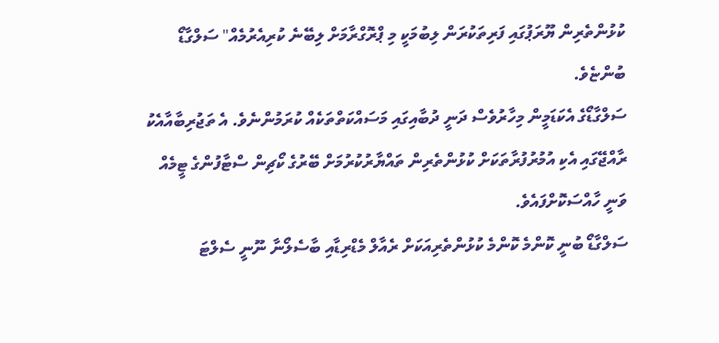ކުޅުންތެރިން ޔޫރަޕުގައި ފަރިތަކުރަން ލިބުމަކީ މި ޕްރޮގްރާމަށް ލިބޭނެ ކުރިއެރުމެއް" ސަލްގާޑޯ ބުންޏެވެ.
ސަލްގާޑޯގެ އެކަޑަމީން މިހާރުވެސް ދަނީ ދުބާއިގައި މަސައްކަތްތަކެއް ކުރަމުންނެވެ. އެ ތަޖުރިބާއާއެކު ރާއްޖޭގައި އެކި އުމުރުފުރާތަކަށް ކުޅުންތެރިން ތައްޔާރުކުރުމަށް ބޭރުގެ ކޯޗިން ސްޓާފުންގެ ޓީމެއް ވަނީ ހާއްސަކޮށްފައެވެ.
ސަލްގާޑޯ ބުނީ ކޮންމެ ކޮންމެ ކުޅުންތެރިއަކަށް ރެއާލް މެޑްރިޑާއި ބާސެލޯނާ ނޫނީ ސެލްޓަ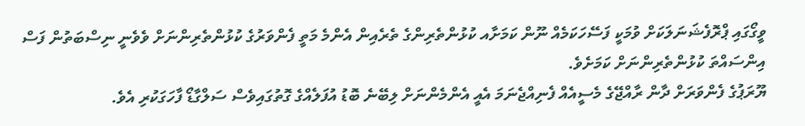ވީގޯގައި ޕްރޮފެޝަނަލަކަށް ވުމަކީ ފަސޭހަކަމެއް ނޫން ކަމަށާއ ކުޅުންތެރިންގެ ތެރެއިން އެންމެ މަތީ ފެންވަރުގެ ކުޅުންތެރިންނަށް ވެވެނީ ނިސްބަތުން ފަސް އިންސައްތަ ކުޅުންތެރިންނަށް ކަމަށެވެ.
ޔޫރަޕުގެ ފެންވަރަށް ދާން ރާއްޖޭގެ މެސީއެއް ފެނިއްޖެނަމަ އެއީ އެންމެންނަށް ލިބޭނެ ބޮޑު އުފަލެއްގެ ގޮތުގައިވެސް ސަލްގާޑޯ ފާހަގަކުރި އެވެ.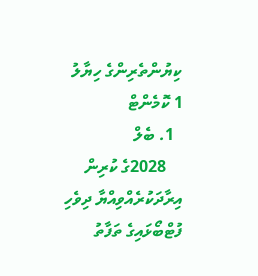ކިޔުންތެރިންގެ ހިޔާލު
1 ކޮމެންޓް
  1. ބެލް
    2028ގެ ކުރިން އިރާދަކުރެއްވިއްޔާ ދިވެހި ފުޓްބޯޅައިގެ ތަފާތު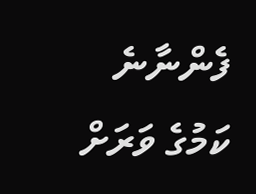ފެންނާނެ ކަމުގެ ވަރަށް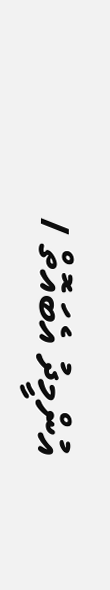އުންމީދު އެބައޮތް /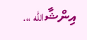އިންޝާالله ،،.